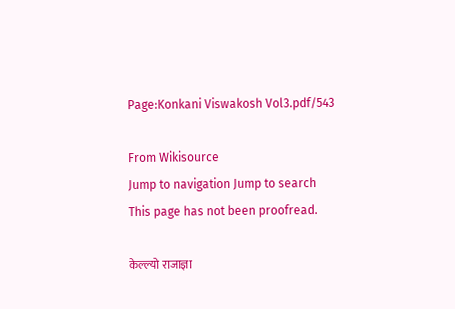Page:Konkani Viswakosh Vol3.pdf/543

From Wikisource
Jump to navigation Jump to search
This page has not been proofread.

केल्ल्यो राजाज्ञा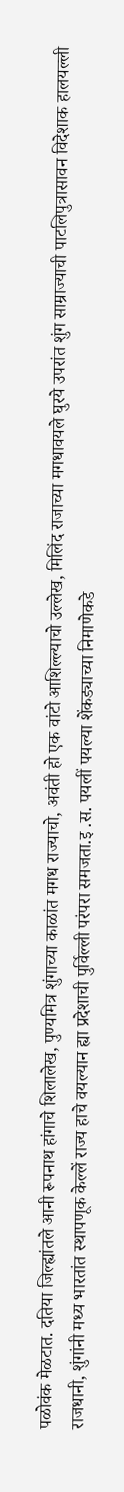पळोवंक मेळटात. दतिया जिल्ह्यांतले आनी रूपनाथ हांगाचे शिलालेख, पुण्यमित्र शुंगाच्या काळांत मगध राज्याचो, अवंती हो एक वांटो आशिल्ल्याचो उल्लेख, मिलिंद राजाच्या मगधावयले घुरये उपरांत शुंग साम्राज्याची पाटलिपुत्रासावन विदेशाक हालयल्ली राजधानी, शुंगांनी मध्य भारतांत स्थापणूक केल्लें राज्य हाचे वयल्यान ह्या प्रदेशाची पुर्विल्ली परंपरा समजता.इ .स. पयलीं पयल्या शेंकड्याच्या निमाणेकडे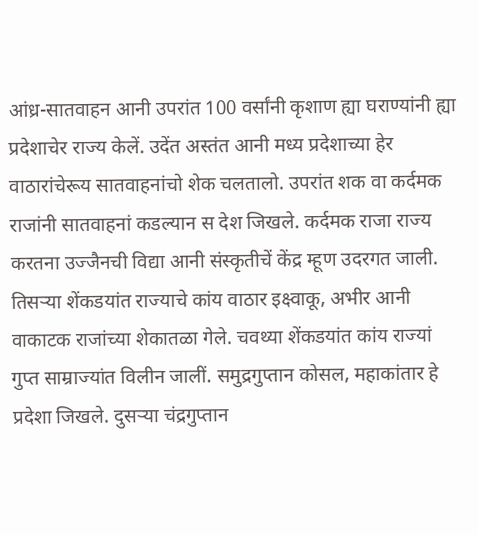आंध्र-सातवाहन आनी उपरांत 100 वर्सांनी कृशाण ह्या घराण्यांनी ह्या प्रदेशाचेर राज्य केलें. उदेंत अस्तंत आनी मध्य प्रदेशाच्या हेर वाठारांचेरूय सातवाहनांचो शेक चलतालो. उपरांत शक वा कर्दमक राजांनी सातवाहनां कडल्यान स देश जिखले. कर्दमक राजा राज्य करतना उज्जैनची विद्या आनी संस्कृतीचें केंद्र म्हूण उदरगत जाली. तिसऱ्या शेंकडयांत राज्याचे कांय वाठार इक्ष्वाकू, अभीर आनी वाकाटक राजांच्या शेकातळा गेले. चवथ्या शेंकडयांत कांय राज्यां गुप्त साम्राज्यांत विलीन जालीं. समुद्रगुप्तान कोसल, महाकांतार हे प्रदेशा जिखले. दुसऱ्या चंद्रगुप्तान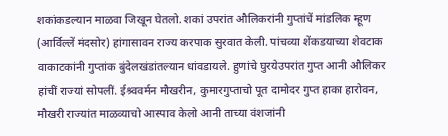शकांकडल्यान माळवा जिखून घेतलो. शकां उपरांत औलिकरांनी गुप्तांचें मांडलिक म्हूण (आर्विल्लें मंदसोर) हांगासावन राज्य करपाक सुरवात केली. पांचव्या शेंकडयाच्या शेवटाक वाकाटकांनी गुप्तांक बुंदेलखंडांतल्यान धांवडायले. हुणांचे घुरयेउपरांत गुप्त आनी औलिकर हांचीं राज्यां सोपलीं. ईश्र्ववर्मन मौखरीन, कुमारगुप्ताचो पूत दामोदर गुप्त हाका हारोवन, मौखरी राज्यांत माळव्याचो आस्पाव केलो आनी ताच्या वंशजांनी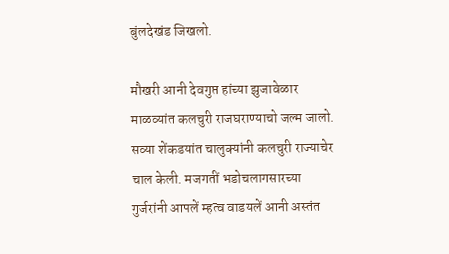बुंलदेखंड जिखलो.

मौखरी आनी देवगुप्त हांच्या झुजावेळार माळव्यांत कलचुरी राजघराण्याचो जल्म जालो. सव्या शेंकडयांत चालुक्यांनी कलचुरी राज्याचेर चाल केली. मजगतीं भडोचलागसारच्या गुर्जरांनी आपलें म्हत्व वाडयलें आनी अस्तंत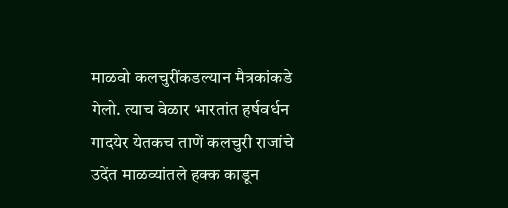माळवो कलचुरींकडल्यान मैत्रकांकडे गेलो. त्याच वेळार भारतांत हर्षवर्धन गादयेर येतकच ताणें कलचुरी राजांचे उदेंत माळव्यांतले हक्क काडून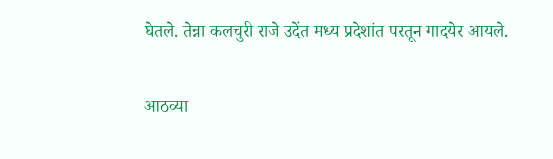घेतले. तेन्ना कलचुरी राजे उदेंत मध्य प्रदेशांत परतून गादयेर आयले.

आठव्या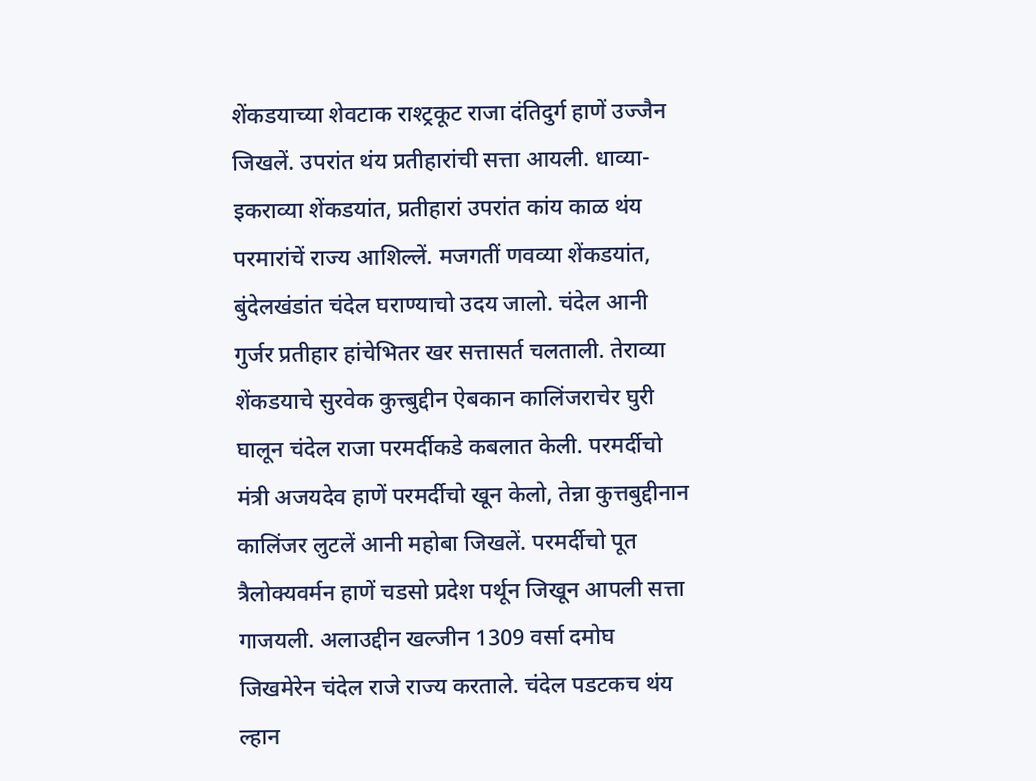शेंकडयाच्या शेवटाक राश्ट्रकूट राजा दंतिदुर्ग हाणें उज्जैन जिखलें. उपरांत थंय प्रतीहारांची सत्ता आयली. धाव्या-इकराव्या शेंकडयांत, प्रतीहारां उपरांत कांय काळ थंय परमारांचें राज्य आशिल्लें. मजगतीं णवव्या शेंकडयांत, बुंदेलखंडांत चंदेल घराण्याचो उदय जालो. चंदेल आनी गुर्जर प्रतीहार हांचेभितर खर सत्तासर्त चलताली. तेराव्या शेंकडयाचे सुरवेक कुत्त्बुद्दीन ऐबकान कालिंजराचेर घुरी घालून चंदेल राजा परमर्दीकडे कबलात केली. परमर्दीचो मंत्री अजयदेव हाणें परमर्दीचो खून केलो, तेन्ना कुत्तबुद्दीनान कालिंजर लुटलें आनी महोबा जिखलें. परमर्दीचो पूत त्रैलोक्यवर्मन हाणें चडसो प्रदेश पर्थून जिखून आपली सत्ता गाजयली. अलाउद्दीन खल्जीन 1309 वर्सा दमोघ जिखमेरेन चंदेल राजे राज्य करताले. चंदेल पडटकच थंय ल्हान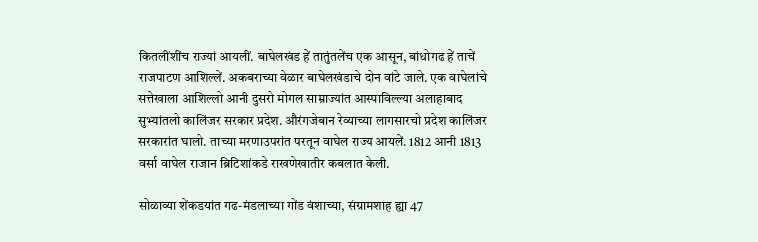कितलींशींच राज्यां आयलीं. बाघेलखंड हें तातुंतलेंच एक आसून, बांधोगढ हें ताचें राजपाटण आशिल्लें. अकबराच्या वेळार बाघेलखंडाचे दोन वांटे जाले. एक वाघेलांचे सत्तेखाला आशिल्लो आनी दुसरो मोगल साम्राज्यांत आस्पाविल्ल्या अलाहाबाद सुभ्यांतलो कालिंजर सरकार प्रदेश. औरंगजेबान रेव्याच्या लागसारचो प्रदेश कालिंजर सरकारांत घालो. ताच्या मरणाउपरांत परतून वाघेल राज्य आयलें. 1812 आनी 1813 वर्सा वाघेल राजान ब्रिटिशांकडे राखणेखातीर कबलात केली.

सोळाव्या शेंकडयांत गढ-मंडलाच्या गोंड वंशाच्या, संग्रामशाह ह्या 47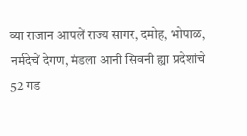व्या राजान आपलें राज्य सागर, दमोह, भोपाळ, नर्मदेचें देगण, मंडला आनी सिवनी ह्या प्रदेशांचे 52 गड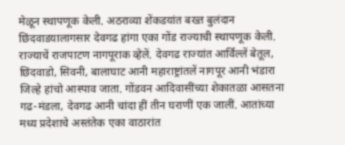मेळून स्थापणूक केली. अठराव्या शेंकडयांत बख्त बुलंदान छिंदवाडयालागसार देवगढ हांगा एका गोंड राज्याची स्थापणूक केली. राज्याचें राजपाटण नागपूराक व्हेलें. देवगढ राज्यांत आर्विल्लें बेतूल, छिंदवाडो, सिवनी, बालाघाट आनी महाराष्ट्रांतलें नागपूर आनी भंडारा जिल्हे हांचो आस्पाव जाता. गोंडवन आदिवासींच्या शेकातळा आसतना गढ-मंडला, देवगढ आनी चांदा हीं तीन घराणीं एक जालीं. आतांच्या मध्य प्रदेशाचे अस्तंतेक एका वाठारांत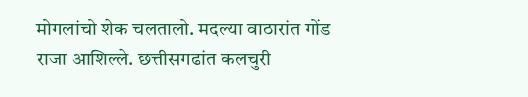मोगलांचो शेक चलतालो. मदल्या वाठारांत गोंड राजा आशिल्ले. छत्तीसगढांत कलचुरी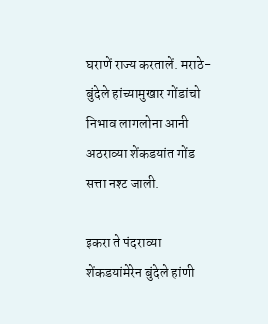घराणें राज्य करतालें. मराठे-बुंदेले हांच्यामुखार गोंडांचो निभाव लागलोना आनी अठराव्या शेंकडयांत गोंड सत्ता नश्ट जाली.

इकरा ते पंदराव्या शेंकडयांमेरेन बुंदेले हांणी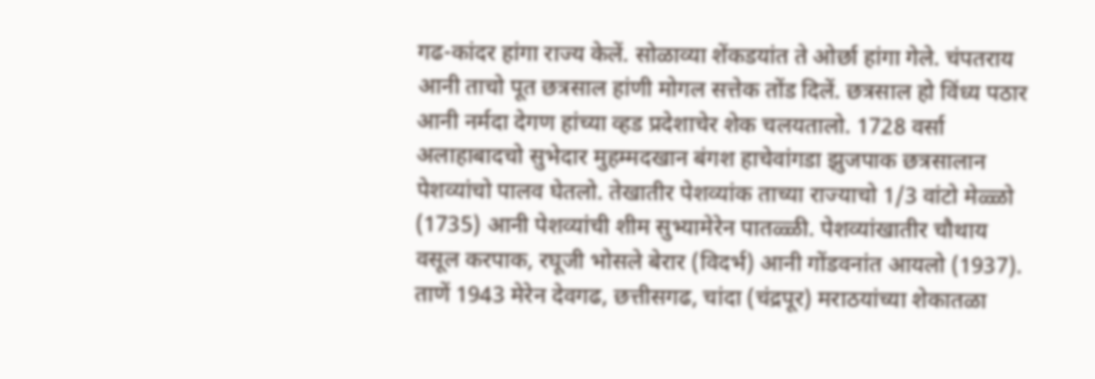गढ-कांदर हांगा राज्य केलें. सोळाव्या शेंकडयांत ते ओर्छा हांगा गेले. चंपतराय आनी ताचो पूत छत्रसाल हांणी मोगल सत्तेक तोंड दिलें. छत्रसाल हो विंध्य पठार आनी नर्मदा देगण हांच्या व्हड प्रदेशाचेर शेक चलयतालो. 1728 वर्सा अलाहाबादचो सुभेदार मुहम्मदखान बंगश हाचेवांगडा झुजपाक छत्रसालान पेशव्यांचो पालव घेतलो. तेखातीर पेशव्यांक ताच्या राज्याचो 1/3 वांटो मेळ्ळो (1735) आनी पेशव्यांची शीम सुभ्यामेरेन पातळ्ळी. पेशव्यांखातीर चौथाय वसूल करपाक, रघूजी भोसले बेरार (विदर्भ) आनी गोंडवनांत आयलो (1937). ताणें 1943 मेरेन देवगढ, छत्तीसगढ, चांदा (चंद्रपूर) मराठयांच्या शेकातळा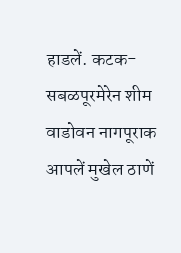हाडलें. कटक- सबळपूरमेरेन शीम वाडोवन नागपूराक आपलें मुखेल ठाणें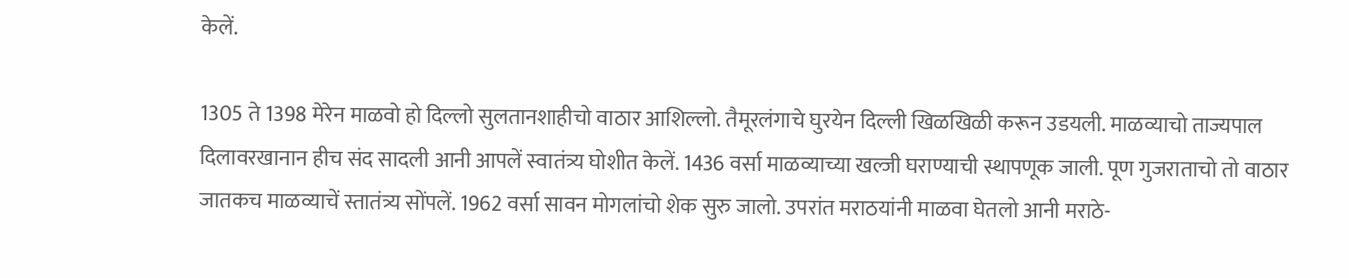केलें.

1305 ते 1398 मेरेन माळवो हो दिल्लो सुलतानशाहीचो वाठार आशिल्लो. तैमूरलंगाचे घुरयेन दिल्ली खिळखिळी करून उडयली. माळव्याचो ताज्यपाल दिलावरखानान हीच संद सादली आनी आपलें स्वातंत्र्य घोशीत केलें. 1436 वर्सा माळव्याच्या खल्जी घराण्याची स्थापणूक जाली. पूण गुजराताचो तो वाठार जातकच माळव्याचें स्तातंत्र्य सोंपलें. 1962 वर्सा सावन मोगलांचो शेक सुरु जालो. उपरांत मराठयांनी माळवा घेतलो आनी मराठे-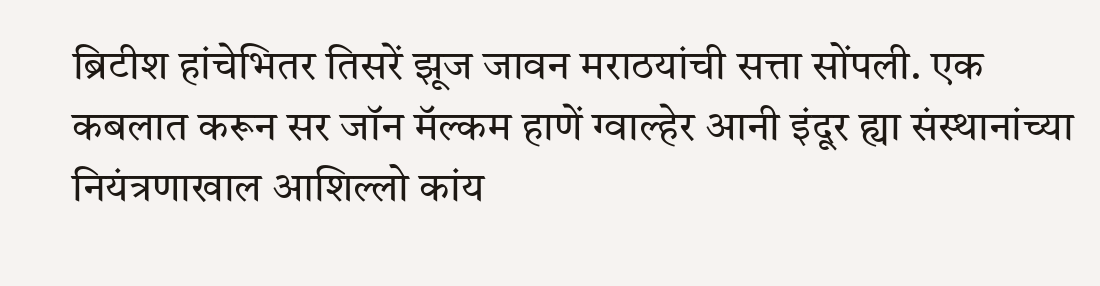ब्रिटीश हांचेभितर तिसरें झूज जावन मराठयांची सत्ता सोंपली. एक कबलात करून सर जॉन मॅल्कम हाणें ग्वाल्हेर आनी इंदूर ह्या संस्थानांच्या नियंत्रणाखाल आशिल्लो कांय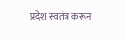प्रदेश स्वतंत्र करून